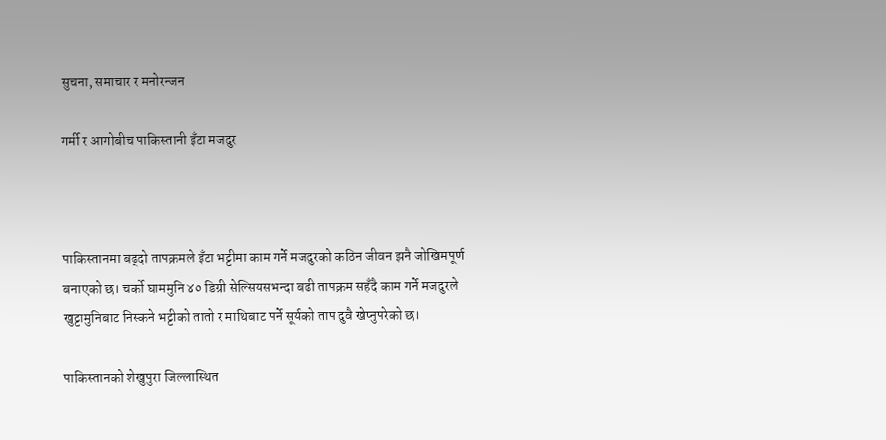सुचना, समाचार र मनोरन्जन

गर्मी र आगोबीच पाकिस्तानी इँटा मजदुर



पाकिस्तानमा बढ्दो तापक्रमले इँटा भट्टीमा काम गर्ने मजदुरको कठिन जीवन झनै जोखिमपूर्ण बनाएको छ। चर्को घाममुनि ४० डिग्री सेल्सियसभन्दा बढी तापक्रम सहँदै काम गर्ने मजदुरले खुट्टामुनिबाट निस्कने भट्टीको तातो र माथिबाट पर्ने सूर्यको ताप दुवै खेप्नुपरेको छ।

पाकिस्तानको शेखुपुरा जिल्लास्थित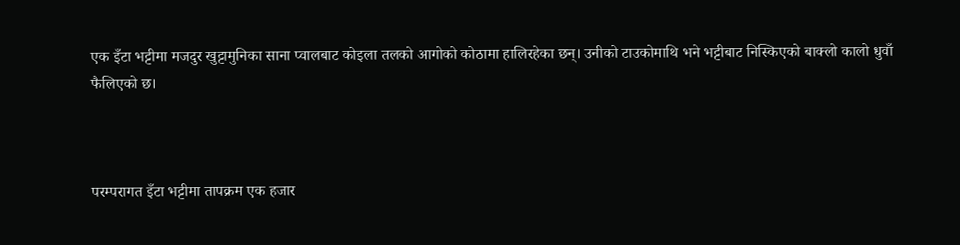एक इँटा भट्टीमा मजदुर खुट्टामुनिका साना प्वालबाट कोइला तलको आगोको कोठामा हालिरहेका छन्। उनीको टाउकोमाथि भने भट्टीबाट निस्किएको बाक्लो कालो धुवाँ फैलिएको छ।



परम्परागत इँटा भट्टीमा तापक्रम एक हजार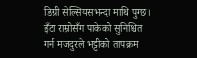डिग्री सेल्सियसभन्दा माथि पुग्छ। इँटा राम्रोसँग पाकेको सुनिश्चित गर्न मजदुरले भट्टीको तापक्रम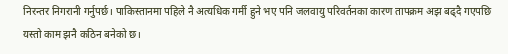निरन्तर निगरानी गर्नुपर्छ। पाकिस्तानमा पहिले नै अत्यधिक गर्मी हुने भए पनि जलवायु परिवर्तनका कारण तापक्रम अझ बढ्दै गएपछि यस्तो काम झनै कठिन बनेको छ।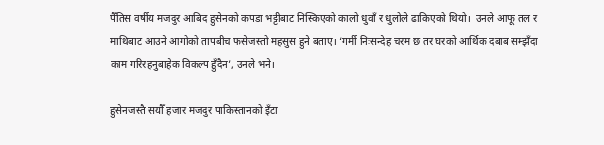पैँतिस वर्षीय मजदुर आबिद हुसेनको कपडा भट्टीबाट निस्किएको कालो धुवाँ र धुलोले ढाकिएको थियो।  उनले आफू तल र माथिबाट आउने आगोको तापबीच फसेजस्तो महसुस हुने बताए। ‘गर्मी निःसन्देह चरम छ तर घरको आर्थिक दबाब सम्झँदा काम गरिरहनुबाहेक विकल्प हुँदैन’, उनले भने।

हुसेनजस्तै सयौँ हजार मजदुर पाकिस्तानको इँटा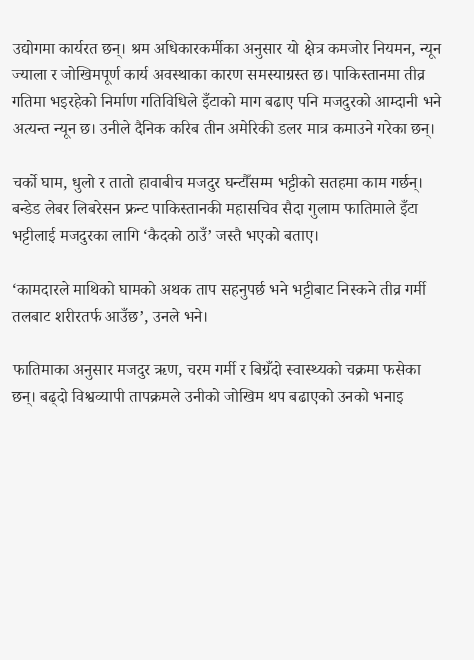उद्योगमा कार्यरत छन्। श्रम अधिकारकर्मीका अनुसार यो क्षेत्र कमजोर नियमन, न्यून ज्याला र जोखिमपूर्ण कार्य अवस्थाका कारण समस्याग्रस्त छ। पाकिस्तानमा तीव्र गतिमा भइरहेको निर्माण गतिविधिले इँटाको माग बढाए पनि मजदुरको आम्दानी भने अत्यन्त न्यून छ। उनीले दैनिक करिब तीन अमेरिकी डलर मात्र कमाउने गरेका छन्।

चर्को घाम, धुलो र तातो हावाबीच मजदुर घन्टौँसम्म भट्टीको सतहमा काम गर्छन्। बन्डेड लेबर लिबरेसन फ्रन्ट पाकिस्तानकी महासचिव सैदा गुलाम फातिमाले इँटा भट्टीलाई मजदुरका लागि ‘कैदको ठाउँ’ जस्तै भएको बताए।

‘कामदारले माथिको घामको अथक ताप सहनुपर्छ भने भट्टीबाट निस्कने तीव्र गर्मी तलबाट शरीरतर्फ आउँछ’, उनले भने।

फातिमाका अनुसार मजदुर ऋण, चरम गर्मी र बिग्रँदो स्वास्थ्यको चक्रमा फसेका छन्। बढ्दो विश्वव्यापी तापक्रमले उनीको जोखिम थप बढाएको उनको भनाइ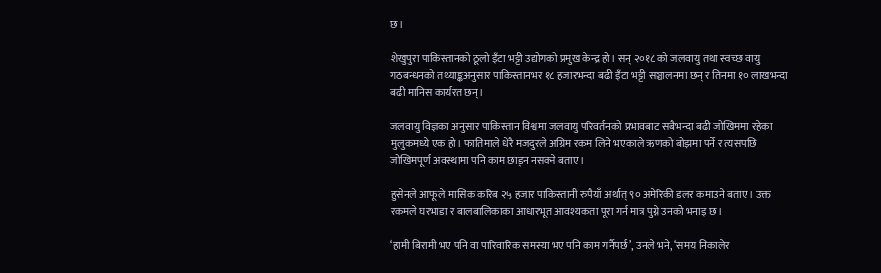छ।

शेखुपुरा पाकिस्तानको ठूलो इँटा भट्टी उद्योगको प्रमुख केन्द्र हो। सन् २०१८ को जलवायु तथा स्वच्छ वायु गठबन्धनको तथ्याङ्कअनुसार पाकिस्तानभर १८ हजारभन्दा बढी इँटा भट्टी सञ्चालनमा छन् र तिनमा १० लाखभन्दा बढी मानिस कार्यरत छन्।

जलवायु विज्ञका अनुसार पाकिस्तान विश्वमा जलवायु परिवर्तनको प्रभावबाट सबैभन्दा बढी जोखिममा रहेका मुलुकमध्ये एक हो। फातिमाले धेरै मजदुरले अग्रिम रकम लिने भएकाले ऋणको बोझमा पर्ने र त्यसपछि जोखिमपूर्ण अवस्थामा पनि काम छाड्न नसक्ने बताए।

हुसेनले आफूले मासिक करिब २५ हजार पाकिस्तानी रुपैयाँ अर्थात् ९० अमेरिकी डलर कमाउने बताए। उक्त रकमले घरभाडा र बालबालिकाका आधारभूत आवश्यकता पूरा गर्न मात्र पुग्ने उनको भनाइ छ।

‘हामी बिरामी भए पनि वा पारिवारिक समस्या भए पनि काम गर्नैपर्छ’, उनले भने, ‘समय निकालेर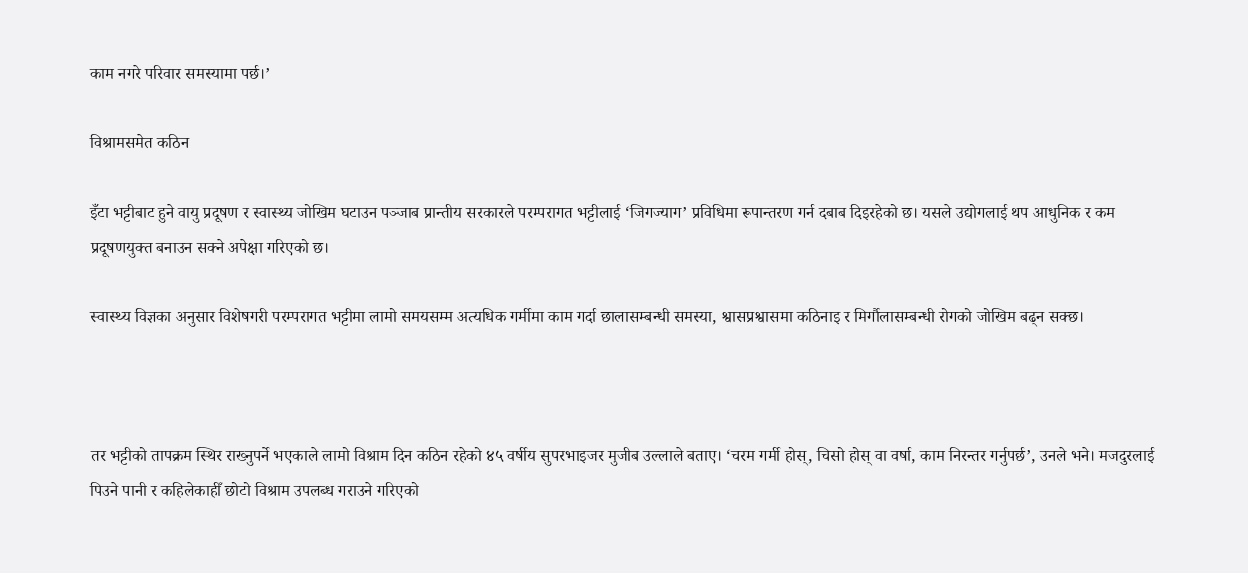काम नगरे परिवार समस्यामा पर्छ।’

विश्रामसमेत कठिन

इँटा भट्टीबाट हुने वायु प्रदूषण र स्वास्थ्य जोखिम घटाउन पञ्जाब प्रान्तीय सरकारले परम्परागत भट्टीलाई ‘जिगज्याग’ प्रविधिमा रूपान्तरण गर्न दबाब दिइरहेको छ। यसले उद्योगलाई थप आधुनिक र कम प्रदूषणयुक्त बनाउन सक्ने अपेक्षा गरिएको छ।

स्वास्थ्य विज्ञका अनुसार विशेषगरी परम्परागत भट्टीमा लामो समयसम्म अत्यधिक गर्मीमा काम गर्दा छालासम्बन्धी समस्या, श्वासप्रश्वासमा कठिनाइ र मिर्गौलासम्बन्धी रोगको जोखिम बढ्न सक्छ।



तर भट्टीको तापक्रम स्थिर राख्नुपर्ने भएकाले लामो विश्राम दिन कठिन रहेको ४५ वर्षीय सुपरभाइजर मुजीब उल्लाले बताए। ‘चरम गर्मी होस्, चिसो होस् वा वर्षा, काम निरन्तर गर्नुपर्छ’, उनले भने। मजदुरलाई पिउने पानी र कहिलेकाहीँ छोटो विश्राम उपलब्ध गराउने गरिएको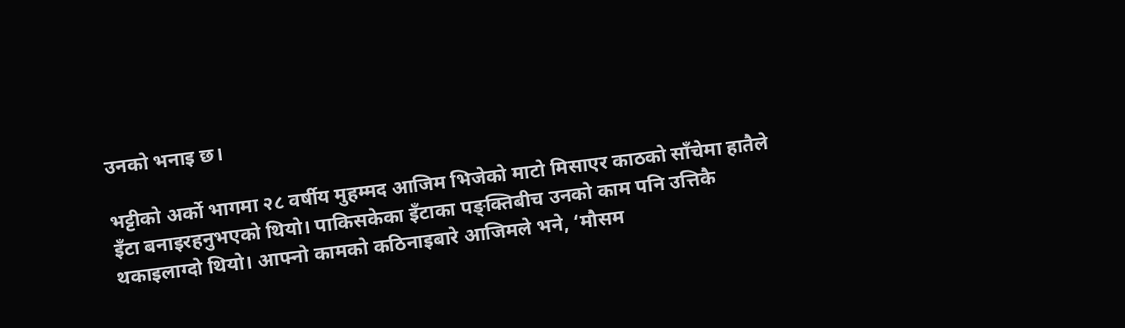उनको भनाइ छ।

भट्टीको अर्को भागमा २८ वर्षीय मुहम्मद आजिम भिजेको माटो मिसाएर काठको साँचेमा हातैले इँटा बनाइरहनुभएको थियो। पाकिसकेका इँटाका पङ्क्तिबीच उनको काम पनि उत्तिकै थकाइलाग्दो थियो। आफ्नो कामको कठिनाइबारे आजिमले भने, ‘मौसम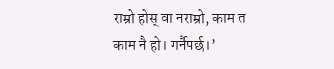राम्रो होस् वा नराम्रो, काम त काम नै हो। गर्नैपर्छ।’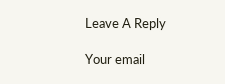Leave A Reply

Your email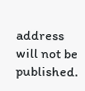address will not be published.